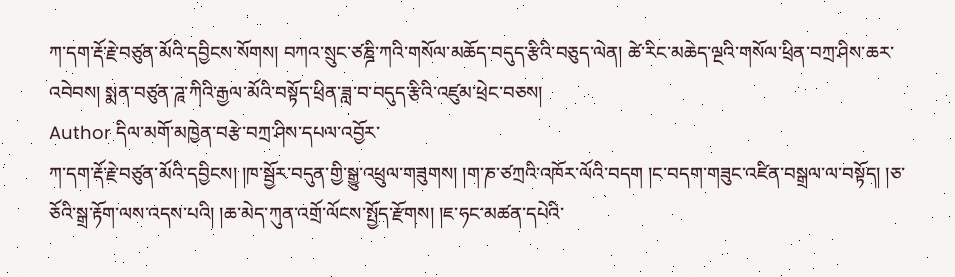ཀ་དག་རྡོ་རྗེ་བཙུན་མོའི་དབྱིངས་སོགས། བཀའ་སྲུང་ཙཎྜི་ཀའི་གསོལ་མཆོད་བདུད་རྩིའི་བཅུད་ལེན། ཚེ་རིང་མཆེད་ལྔའི་གསོལ་ཕྲིན་བཀྲ་ཤིས་ཆར་འབེབས། སྨན་བཙུན་ཌཱ་ཀིའི་རྒྱལ་མོའི་བསྟོད་ཕྲིན་ཟླ་བ་བདུད་རྩིའི་འཛུམ་ཕྲེང་བཅས།
Author དིལ་མགོ་མཁྱེན་བརྩེ་བཀྲ་ཤིས་དཔལ་འབྱོར་
ཀ་དག་རྡོ་རྗེ་བཙུན་མོའི་དབྱིངས། །ཁ་སྦྱོར་བདུན་གྱི་སྒྱུ་འཕྲུལ་གཟུགས། །ག་ཎ་ཙཀྲའི་འཁོར་ལོའི་བདག །ང་བདག་གཟུང་འཛིན་བསྒྲལ་ལ་བསྟོད། །ཅ་ཅོའི་སྒྲ་རྟོག་ལས་འདས་པའི། །ཆ་མེད་ཀུན་འགྲོ་ལོངས་སྤྱོད་རྫོགས། །ཇ་ཧང་མཚན་དཔེའི་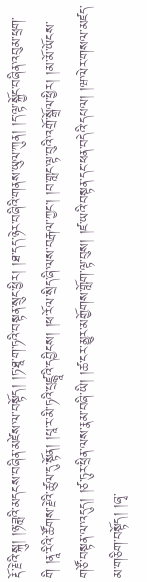རྡོ་རྗེའི་སྐུ། །ཉ་ཟླའི་མདངས་བཞིན་མཛེས་ལ་བསྟོད། །ཏ་ཐཱ་ག་ཏའི་བསྟན་སྲུང་ཕྱིར། །ཐ་དད་ཉེར་བཞིའི་གནས་ཡུལ་ཀུན། །ད་ལྟ་སྐྱོང་བཞིན་འབུམ་ཕྲག་གི །ནཱ་རིའི་ཚོགས་རྗེའི་ཚུལ་དུ་སྟོན། །པཱ་ར་མི་ཏའི་པྲཛྙཱའི་དབྱིངས། །ཕ་རོལ་སྲིད་ཞི་ལས་བརྒལ་ཀྱང་། །བ་གླང་ལྟ་བུའི་འགྲོ་སྒྲོལ་ཕྱིར། །མ་མོ་ཡོངས་གཙོ་བསྟན་ལ་འདུད། །ཙ་ཏུར་ཕྲིན་ལས་རྣམ་བཞི་ཡི། །ཚ་ངར་མྱུར་མགྱོགས་གློག་ལྟ་བུས། །ཛ་ཡའི་བསྟན་དང་ཕན་བདེའི་དཔལ། །ཝ་ལེར་གསལ་མཛད་མ་གཅིག་བསྟོད། །ཞྭ་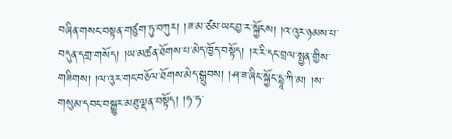བཞིན་གསང་བསྟན་གཙུག་ཏུ་བཀུར། །ཟ་མ་ཙམ་ཡང་བྱ་ར་སྐྱོངས། །འ་འུར་ཉམས་པ་བདུན་དགྲ་གསོད། །ཡ་མཚན་ཐོགས་པ་མེད་ཁྱོད་བསྟོད། །ར་རི་དང་བྲལ་སྤྱན་གྱིས་གཟིགས། །ལ་འུར་གང་བཅོལ་ཐོགས་མེད་སྒྲུབས། །ཤ་ཟ་ཞིང་སྐྱོང་དྷཱ་ཀི་མ། །ས་གསུམ་དབང་བསྒྱུར་མཐུ་ལྡན་བསྟོད། །ཧ་ཧ་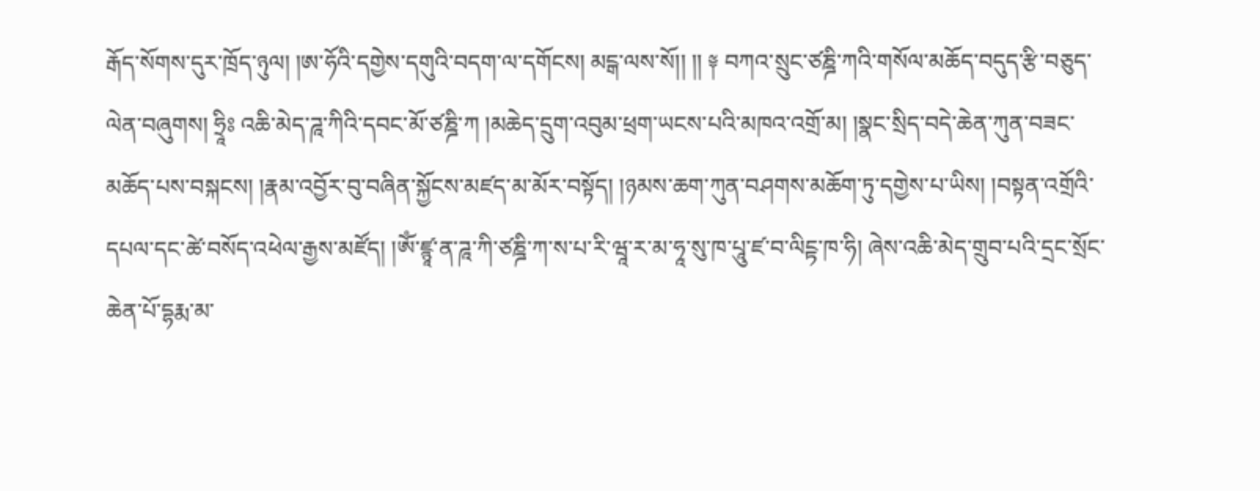རྒོད་སོགས་དུར་ཁྲོད་ཉུལ། །ཨ་ཧོའི་དགྱེས་དགུའི་བདག་ལ་དགོངས། མངྒ་ལས་སོ།། །། ༈ བཀའ་སྲུང་ཙཎྜི་ཀའི་གསོལ་མཆོད་བདུད་རྩི་བཅུད་ལེན་བཞུགས། ཧྲཱིཿ འཆི་མེད་ཌཱ་ཀིའི་དབང་མོ་ཙཎྜི་ཀ །མཆེད་དྲུག་འབུམ་ཕྲག་ཡངས་པའི་མཁའ་འགྲོ་མ། །སྣང་སྲིད་བདེ་ཆེན་ཀུན་བཟང་མཆོད་པས་བསྐངས། །རྣམ་འབྱོར་བུ་བཞིན་སྐྱོངས་མཛད་མ་མོར་བསྟོད། །ཉམས་ཆག་ཀུན་བཤགས་མཆོག་ཏུ་དགྱེས་པ་ཡིས། །བསྟན་འགྲོའི་དཔལ་དང་ཚེ་བསོད་འཕེལ་རྒྱས་མཛོད། །ཨོཾ་ཛྙཱ་ན་ཌཱ་ཀི་ཙཎྜི་ཀ་ས་པ་རི་ཝཱ་ར་མ་ཧཱ་སུ་ཁ་པཱུ་ཛ་བ་ལིངྟ་ཁ་ཧི། ཞེས་འཆི་མེད་གྲུབ་པའི་དྲང་སྲོང་ཆེན་པོ་དྷརྨ་མ་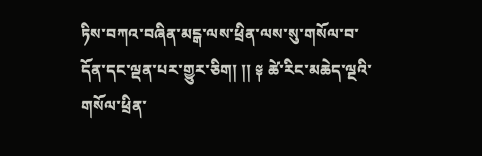ཏིས་བཀའ་བཞིན་མངྒ་ལས་ཕྲིན་ལས་སུ་གསོལ་བ་དོན་དང་ལྡན་པར་གྱུར་ཅིག། །། ༈ ཚེ་རིང་མཆེད་ལྔའི་གསོལ་ཕྲིན་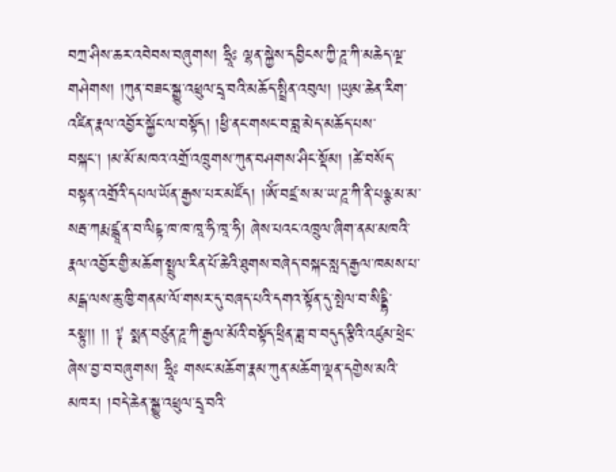བཀྲ་ཤིས་ཆར་འབེབས་བཞུགས། ཧྲཱིཿ ལྷན་སྐྱེས་དབྱིངས་ཀྱི་ཌཱ་ཀི་མཆེད་ལྔ་གཤེགས། །ཀུན་བཟང་སྒྱུ་འཕྲུལ་དྲྭ་བའི་མཆོད་སྤྲིན་འབུལ། །ཡུམ་ཆེན་རིག་འཛིན་རྣལ་འབྱོར་སྐྱོང་ལ་བསྟོད། །ཕྱི་ནང་གསང་བ་བླ་མེད་མཆོད་པས་བསྐང་། །མ་མོ་མཁའ་འགྲོ་འཁྲུགས་ཀུན་བཤགས་ཤིང་སྡོམ། །ཚེ་བསོད་བསྟན་འགྲོའི་དཔལ་ཡོན་རྒྱས་པར་མཛོད། །ཨོཾ་བཛྲ་ས་མ་ཡ་ཌཱ་ཀི་ནི་པཉྩ་མ་མ་སརྦ་ཀརྨ་ཛྙཱ་ན་བ་ལིངྟ་ཁ་ཁ་ཁཱ་ཧི་ཁཱ་ཧི། ཞེས་པའང་འཁྲུལ་ཞིག་ནམ་མཁའི་རྣལ་འབྱོར་གྱི་མཆོག་སྤྲུལ་རིན་པོ་ཆེའི་ཐུགས་བཞེད་བསྐང་སླད་རྒྱལ་ཁམས་པ་མངྒ་ལས་ཆུ་ཁྱི་གནམ་ལོ་གསར་དུ་བཞད་པའི་དགའ་སྟོན་དུ་སྤེལ་བ་སིདྡྷི་རསྟུ།། །། ༈ སྨན་བཙུན་ཌཱ་ཀི་རྒྱལ་མོའི་བསྟོད་ཕྲིན་ཟླ་བ་བདུད་རྩིའི་འཛུམ་ཕྲེང་ཞེས་བྱ་བ་བཞུགས། ཧྲཱིཿ གསང་མཆོག་རྣམ་ཀུན་མཆོག་ལྡན་དགྱེས་མའི་མཁར། །བདེ་ཆེན་སྒྱུ་འཕྲུལ་དྲྭ་བའི་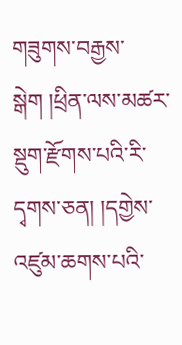གཟུགས་བརྒྱས་སྒེག །ཕྲིན་ལས་མཚར་སྡུག་རྫོགས་པའི་རི་དྭགས་ཅན། །དགྱེས་འཛུམ་ཆགས་པའི་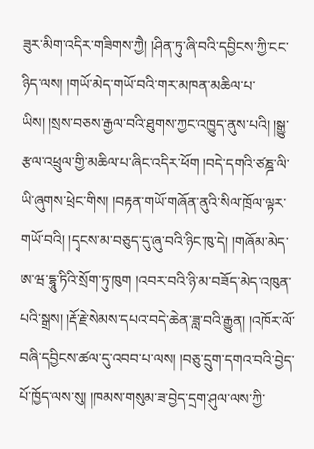ཟུར་མིག་འདིར་གཟིགས་ཀྱཻ། །ཤིན་ཏུ་ཞི་བའི་དབྱིངས་ཀྱི་ངང་ཉིད་ལས། །གཡོ་མེད་གཡོ་བའི་གར་མཁན་མཆིལ་པ་ཡིས། །སྲས་བཅས་རྒྱལ་བའི་ཐུགས་ཀྱང་འཁྱུད་ནུས་པའི། །སྒྱུ་རྩལ་འཕྲུལ་གྱི་མཆིལ་པ་ཞིང་འདིར་ཕོག །བདེ་དགའི་ཙཎྜ་ལི་ཡི་ཞུགས་ཕྲེང་གིས། །བརྟན་གཡོ་གཞོན་ནུའི་སིལ་ཁྲོལ་ལྟར་གཡོ་བའི། །དྭངས་མ་བཅུད་དུ་ཞུ་བའི་ཉིང་ཁུ་དེ། །གཞོམ་མེད་ཨ་ཝ་དྷཱུ་ཏིའི་སྲོག་ཏུ་ཁུག །འབར་བའི་ཉི་མ་བཟོད་མེད་འཁུན་པའི་སྒྲས། །རྡོ་རྗེ་སེམས་དཔའ་བདེ་ཆེན་ཟླ་བའི་རྒྱུན། །འཁོར་ལོ་བཞི་དབྱིངས་ཚལ་དུ་འབབ་པ་ལས། །བཅུ་དྲུག་དགའ་བའི་བྱེད་པོ་ཁྱོད་ལས་སུ། །ཁམས་གསུམ་ཟ་བྱེད་དྲག་ཤུལ་ལས་ཀྱི་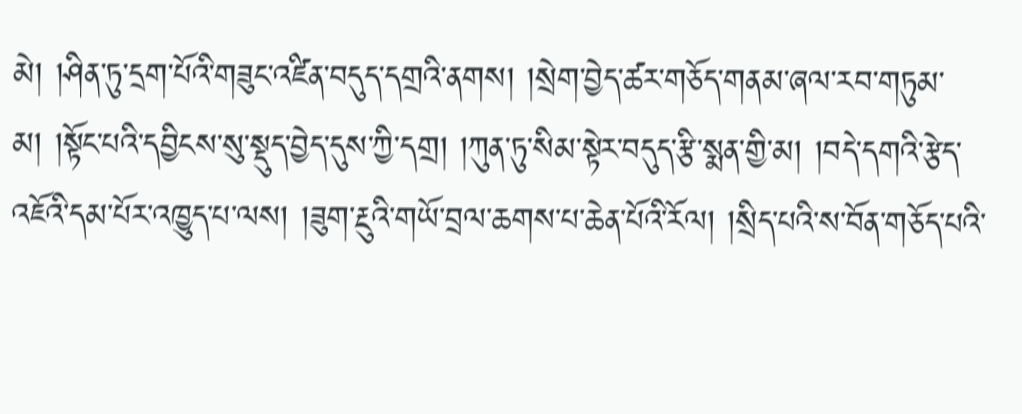མེ། །ཤིན་ཏུ་དྲག་པོའི་གཟུང་འཛིན་བདུད་དགྲའི་ནགས། །སྲེག་བྱེད་ཚར་གཅོད་གནམ་ཞལ་རབ་གཏུམ་མ། །སྟོང་པའི་དབྱིངས་སུ་སྡུད་བྱེད་དུས་ཀྱི་དགྲ། །ཀུན་ཏུ་སིམ་སྟེར་བདུད་རྩི་སྨན་གྱི་མ། །བདེ་དགའི་རྩེད་འཇོའི་དམ་པོར་འཁྱུད་པ་ལས། །ཟུག་རྔུའི་གཡོ་བྲལ་ཆགས་པ་ཆེན་པོའི་རོལ། །སྲིད་པའི་ས་བོན་གཅོད་པའི་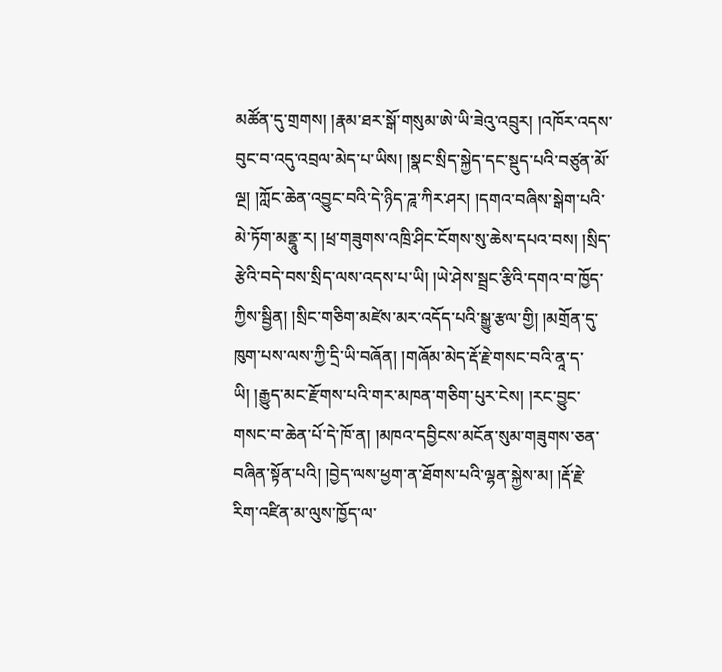མཚོན་དུ་གྲགས། །རྣམ་ཐར་སྒོ་གསུམ་ཨེ་ཡི་ཟེའུ་འབྲུར། །འཁོར་འདས་བུང་བ་འདུ་འབྲལ་མེད་པ་ཡིས། །སྣང་སྲིད་སྐྱེད་དང་སྡུད་པའི་བཙུན་མོ་ལྔ། །ཀློང་ཆེན་འབྱུང་བའི་དེ་ཉིད་ཌཱ་ཀིར་ཤར། །དགའ་བཞིས་སྒེག་པའི་མེ་ཏོག་མནྡཱུ་ར། །ཕྲ་གཟུགས་འཁྲི་ཤིང་ངོགས་སུ་ཆེས་དཔའ་བས། །སྲིད་རྩེའི་བདེ་བས་སྲིད་ལས་འདས་པ་ཡི། །ཡེ་ཤེས་སྦྲང་རྩིའི་དགའ་བ་ཁྱོད་ཀྱིས་སྦྱིན། །སྲིང་གཅིག་མཛེས་མར་འདོད་པའི་སྒྱུ་རྩལ་གྱི། །མགྲོན་དུ་ཁུག་པས་ལས་ཀྱི་དྲི་ཡི་བཞོན། །གཞོམ་མེད་རྡོ་རྗེ་གསང་བའི་ནཱ་ད་ཡི། །རྒྱུད་མང་རྫོགས་པའི་གར་མཁན་གཅིག་པུར་ངེས། །རང་བྱུང་གསང་བ་ཆེན་པོ་དེ་ཁོ་ན། །མཁའ་དབྱིངས་མངོན་སུམ་གཟུགས་ཅན་བཞིན་སྟོན་པའི། །བྱེད་ལས་ཕྱག་ན་ཐོགས་པའི་ལྷན་སྐྱེས་མ། །རྡོ་རྗེ་རིག་འཛིན་མ་ལུས་ཁྱོད་ལ་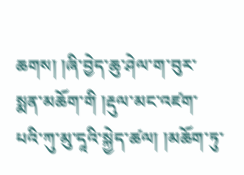ཆགས། །ཞི་བྱེད་ཆུ་ཤེལ་ག་བུར་སྨན་མཆོག་གི །རྡུལ་མང་འཛག་པའི་ཀུ་མུ་དཱའི་སྐྱེད་ཚལ། །མཆོག་ཏུ་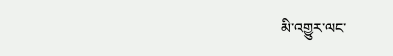མི་འགྱུར་ལང་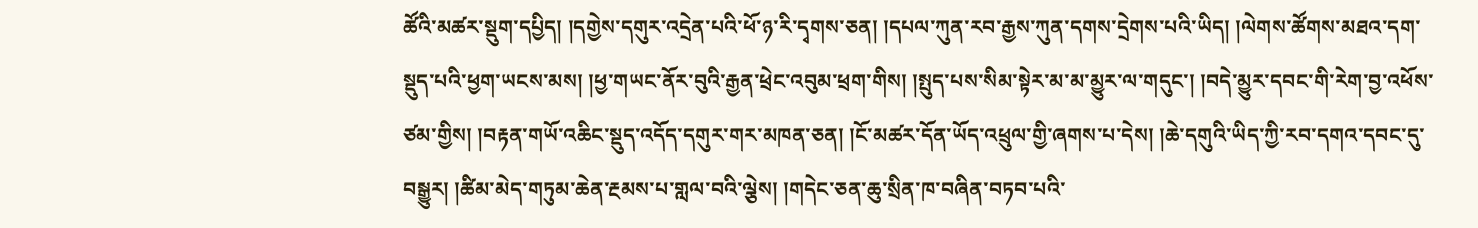ཚོའི་མཚར་སྡུག་དཔྱིད། །དགྱེས་དགུར་འདྲེན་པའི་ཕོ་ཉ་རི་དྭགས་ཅན། །དཔལ་ཀུན་རབ་རྒྱས་ཀུན་དགས་དྲེགས་པའི་ཡིད། །ལེགས་ཚོགས་མཐའ་དག་སྡུད་པའི་ཕྱག་ཡངས་མས། །ཕྱ་གཡང་ནོར་བུའི་རྒྱན་ཕྲེང་འབུམ་ཕྲག་གིས། །སྤུད་པས་སིམ་སྟེར་མ་མ་མྱུར་ལ་གདུང་། །བདེ་མྱུར་དབང་གི་རེག་བྱ་འཕོས་ཙམ་གྱིས། །བརྟན་གཡོ་འཆིང་སྡུད་འདོད་དགུར་གར་མཁན་ཅན། །ངོ་མཚར་དོན་ཡོད་འཕྲུལ་གྱི་ཞགས་པ་དེས། །ཆེ་དགུའི་ཡིད་ཀྱི་རབ་དགའ་དབང་དུ་བསྒྱུར། །ཚིམ་མེད་གཏུམ་ཆེན་རྔམས་པ་གླལ་བའི་ལྕེས། །གདེང་ཅན་ཆུ་སྲིན་ཁ་བཞིན་བཏབ་པའི་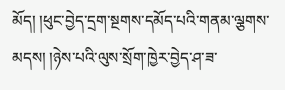མོད། །ཕུང་བྱེད་དྲག་སྔགས་དམོད་པའི་གནམ་ལྕགས་མདས། །ཉེས་པའི་ལུས་སྲོག་ཁྱེར་བྱེད་ཤ་ཟ་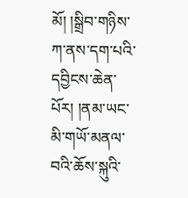མོ། །སྒྲིབ་གཉིས་ཀ་ནས་དག་པའི་དབྱིངས་ཆེན་པོར། །ནམ་ཡང་མི་གཡོ་མནལ་བའི་ཆོས་སྐུའི་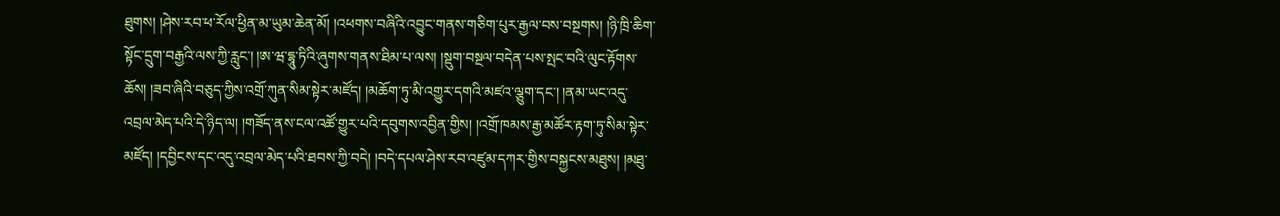ཐུགས། །ཤེས་རབ་ཕ་རོལ་ཕྱིན་མ་ཡུམ་ཆེན་མོ། །འཕགས་བཞིའི་འབྱུང་གནས་གཅིག་པུར་རྒྱལ་བས་བསྔགས། །ཉི་ཁྲི་ཆིག་སྟོང་དྲུག་བརྒྱའི་ལས་ཀྱི་རླུང་། །ཨ་ཝ་དྷཱུ་ཏིའི་ཞུགས་གནས་ཐིམ་པ་ལས། །སྡུག་བསྔལ་བདེན་པས་སྤང་བའི་ལུང་རྟོགས་ཆོས། །ཟབ་ཞིའི་བཅུད་ཀྱིས་འགྲོ་ཀུན་སིམ་སྟེར་མཛོད། །མཆོག་ཏུ་མི་འགྱུར་དགའི་མཛའ་ལྕུག་དང་། །ནམ་ཡང་འདུ་འབྲལ་མེད་པའི་དེ་ཉིད་ལ། །གཟོད་ནས་ངལ་འཚོ་གྱུར་པའི་དབུགས་འབྱིན་གྱིས། །འགྲོ་ཁམས་རྒྱ་མཚོར་རྟག་ཏུ་སིམ་སྟེར་མཛོད། །དབྱིངས་དང་འདུ་འབྲལ་མེད་པའི་ཐབས་ཀྱི་བདེ། །བདེ་དཔལ་ཤེས་རབ་འཛུམ་དཀར་གྱིས་བསྐྱངས་མཐུས། །མཐུ་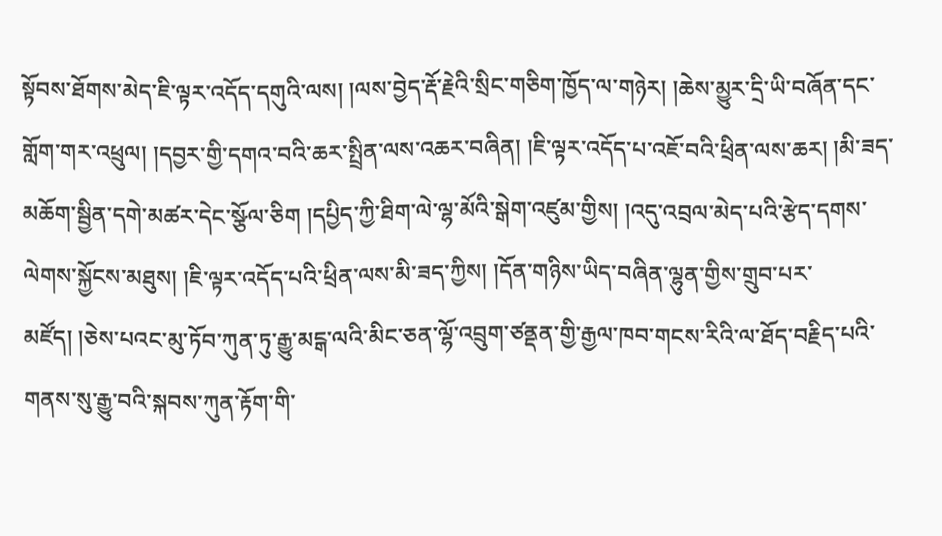སྟོབས་ཐོགས་མེད་ཇི་ལྟར་འདོད་དགུའི་ལས། །ལས་བྱེད་རྡོ་རྗེའི་སྲིང་གཅིག་ཁྱོད་ལ་གཉེར། །ཆེས་མྱུར་དྲི་ཡི་བཞོན་དང་གློག་གར་འཕྲུལ། །དབྱར་གྱི་དགའ་བའི་ཆར་སྤྲིན་ལས་འཆར་བཞིན། །ཇི་ལྟར་འདོད་པ་འཇོ་བའི་ཕྲིན་ལས་ཆར། །མི་ཟད་མཆོག་སྦྱིན་དགེ་མཚར་དེང་སྩོལ་ཅིག །དཔྱིད་ཀྱི་ཐིག་ལེ་ལྷ་མོའི་སྒེག་འཛུམ་གྱིས། །འདུ་འབྲལ་མེད་པའི་རྩེད་དགས་ལེགས་སྐྱོངས་མཐུས། །ཇི་ལྟར་འདོད་པའི་ཕྲིན་ལས་མི་ཟད་ཀྱིས། །དོན་གཉིས་ཡིད་བཞིན་ལྷུན་གྱིས་གྲུབ་པར་མཛོད། །ཅེས་པའང་མུ་ཏོབ་ཀུན་ཏུ་རྒྱུ་མངྒ་ལའི་མིང་ཅན་ལྷོ་འབྲུག་ཙནྡན་གྱི་རྒྱལ་ཁབ་གངས་རིའི་ལ་ཐོད་བརྗིད་པའི་གནས་སུ་རྒྱུ་བའི་སྐབས་ཀུན་རྟོག་གི་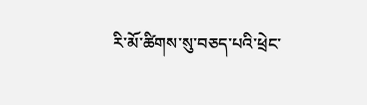རི་མོ་ཚིགས་སུ་བཅད་པའི་ཕྲེང་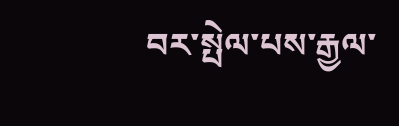བར་སྤེལ་པས་རྒྱལ་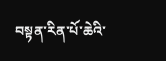བསྟན་རིན་པོ་ཆེའི་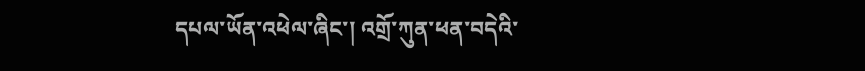དཔལ་ཡོན་འཕེལ་ཞིང་། འགྲོ་ཀུན་ཕན་བདེའི་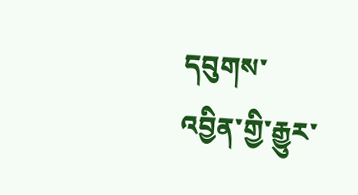དབུགས་འབྱིན་གྱི་རྒྱུར་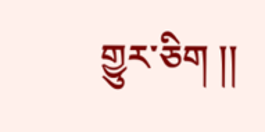གྱུར་ཅིག །།